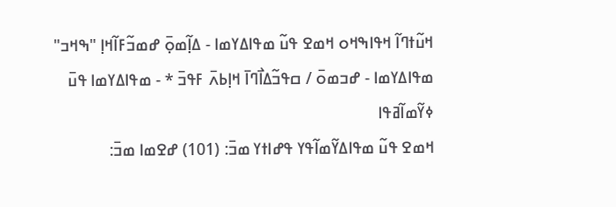ߞߎ߬ߙߣߊ߬ ߞߟߊߒߞߋ ߞߘߐ ߟߎ߬ ߘߟߊߡߌߘߊ - ߡߊ߲߬ߘߋ߲߫ ߝߘߏ߬ߓߊ߬ߞߊ߲ "ߒߞߏ" ߘߟߊߡߌߘߊ - ߝߏߘߋ߫ / ߛߟߏ߬ߡߊ߯ߣߊ߫ ߞߊ߲ߕߍ߫ ߓߟߏ߫ * - ߘߟߊߡߌߘߊ ߟߎ߫ ߦߌ߬ߘߊ߬ߥߟߊ
ߞߘߐ ߟߎ߬ ߘߟߊߡߌ߬ߘߊ߬ߟߌ ߟߝߊߙߌ ߘߏ߫: (101) ߝߐߘߊ ߘߏ߫: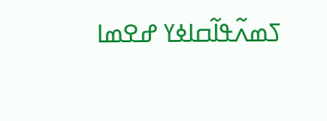ߖߘߍ߬ߟߊ߬ߛߊߦߌ ߝߐߘߊ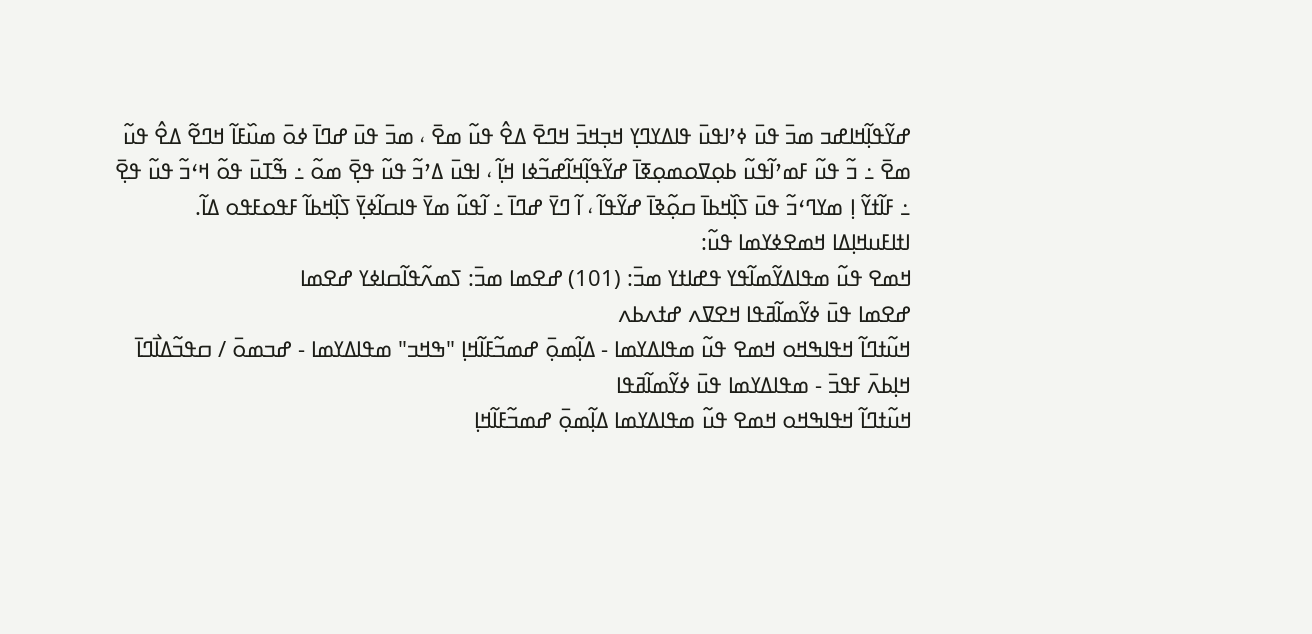ߝߌ߬ߟߊ߲߬ߞߊߝߏ ߘߏ߫ ߟߎ߫ ߦߴߊߟߎ߫ ߟߊߡߌߣߌ߲ ߞߏ߲ߞߏ߫ ߞߣߐ߫ ߡߐ߮ ߟߎ߬ ߘߐ߫ ، ߘߏ߫ ߟߎ߫ ߝߣߊ߫ ߦߋ߫ ߘߎ߰ߓߊ߬ ߞߣߐ߬ ߡߐ߮ ߟߎ߬ ߘߐ߫ ߸ ߏ߬ ߟߎ߬ ߓߘߴߊ߬ߟߎ߬ ߕߋ߲ߜߋߘߋ߲ߧߊ߫ ߝߌ߬ߟߊ߲߬ߞߊ߬ߝߏ߬ߦߊ ߞߊ߲߬ ، ߊߟߎ߫ ߡߴߏ߬ ߟߎ߬ ߟߐ߲߫ ߘߋ߬ ߸ ߒ߬ߠߎ߫ ߟߋ߬ ߞߵߏ߬ ߟߎ߬ ߟߐ߲߫ ߸ ߓߊ߬ߙߌ߬ ߊ߲ ߘߌߣߵߏ߬ ߟߎ߫ ߖߊ߲߰ߞߕߊ߫ ߛߋ߲߬ߢߊ߫ ߝߌ߬ߟߊ߬ ، ߊ߬ ߣߌ߫ ߝߣߊ߫ ߸ ߊ߬ߟߎ߬ ߘߌ߫ ߟߊߛߊ߬ߦߌ߲߫ ߖߊ߲߰ߞߕߊ߬ ߓߟߋߓߟߋ ߡߊ߬.
ߊߙߊߓߎߞߊ߲ߡߊ ߞߘߐߦߌߘߊ ߟߎ߬:
ߞߘߐ ߟߎ߬ ߘߟߊߡߌ߬ߘߊ߬ߟߌ ߟߝߊߙߌ ߘߏ߫: (101) ߝߐߘߊ ߘߏ߫: ߖߘߍ߬ߟߊ߬ߛߊߦߌ ߝߐߘߊ
ߝߐߘߊ ߟߎ߫ ߦߌ߬ߘߊ߬ߥߟߊ ߞߐߜߍ ߝߙߍߕߍ
ߞߎ߬ߙߣߊ߬ ߞߟߊߒߞߋ ߞߘߐ ߟߎ߬ ߘߟߊߡߌߘߊ - ߡߊ߲߬ߘߋ߲߫ ߝߘߏ߬ߓߊ߬ߞߊ߲ "ߒߞߏ" ߘߟߊߡߌߘߊ - ߝߏߘߋ߫ / ߛߟߏ߬ߡߊ߯ߣߊ߫ ߞߊ߲ߕߍ߫ ߓߟߏ߫ - ߘߟߊߡߌߘߊ ߟߎ߫ ߦߌ߬ߘߊ߬ߥߟߊ
ߞߎ߬ߙߣߊ߬ ߞߟߊߒߞߋ ߞߘߐ ߟߎ߬ ߘߟߊߡߌߘߊ ߡߊ߲߬ߘߋ߲߫ ߝߘߏ߬ߓߊ߬ߞߊ߲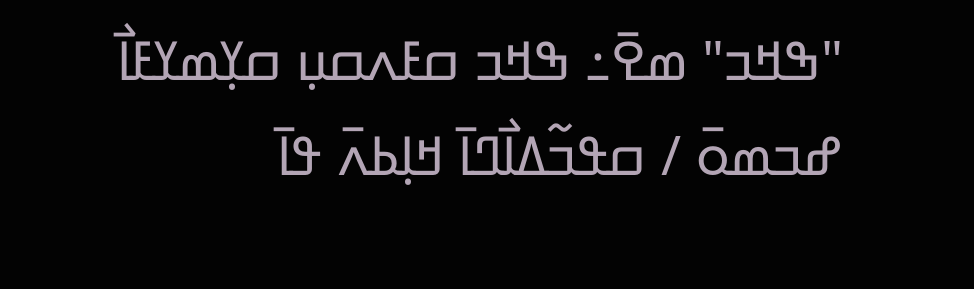"ߒߞߏ" ߘߐ߫߸ ߒߞߏ ߛߓߍߛߎ߲ ߛߌ߲ߘߌߓߊ߯ ߝߏߘߋ߫ / ߛߟߏ߬ߡߊ߯ߣߊ߫ ߞߊ߲ߕߍ߫ ߟߊ߫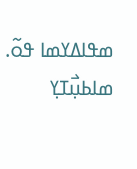ߘߟߊߡߌߘߊ ߟߋ߬.
ߘߊߕߎ߲߯ߠߌ߲